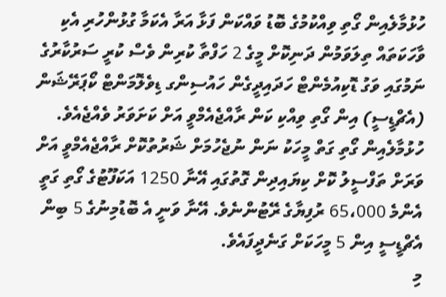ހުޅުމާލެއިން ގޯތި ވިއްކުމުގެ ބޮޑު ވައްކަން ފަޅާ އަރާ އެކަމާ ގުޅުންހުރި އެކި ވާހަކަތައް ތިލަވަމުން ދަނިކޮށް މީގެ 2 ހަފްތާ ކުރިން ވެސް ކުރީ ސަރުކާރުގެ ނަމުގައި ވަގު ޑޮކިއުމެންޓް ހަދައިދީގެން ހައުސިންގ ޑިވެލޮމަންޓް ކޯޕަރޭޝަން (އެޗްޑީސީ) އިން ގޯތި ވިއްކި ކަން ރާއްޖެއެމްވީ އަށް ކަށަވަރު ވެއްޖެއެވެ.
ހުޅުމާލެއިން ގޯތި ގަތް މީހަކު ނަން ނުޖެހުމަށް ޝަރުތުކޮށް ރާއްޖެއެމްވީ އަށް ވަރަށް ތަފްސީލު ކޮށް ކިޔައިދިން ގޮތުގައި އޭނާ 1250 އަކަފޫޓުގެ ގޯތި ގަތީ އެންމެ 65،000 ރުފިޔާގެ ރޭޓުންނެވެ. އޭނާ ވަނީ އެ ބޮޑުމިނުގެ 5 ބިން އެޗްޑީސީ އިން 5 މީހަކަށް ގަނެދީފައެވެ.
މި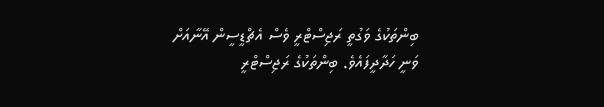ބިންތަކުގެ ވަގުތީ ރަޖިސްޓްރީ ވެސް އެޗްޑީސީން އޭނާއަށް ވަނީ ހަދާދީފައެވެ. ބިންތަކުގެ ރަޖިސްޓްރީ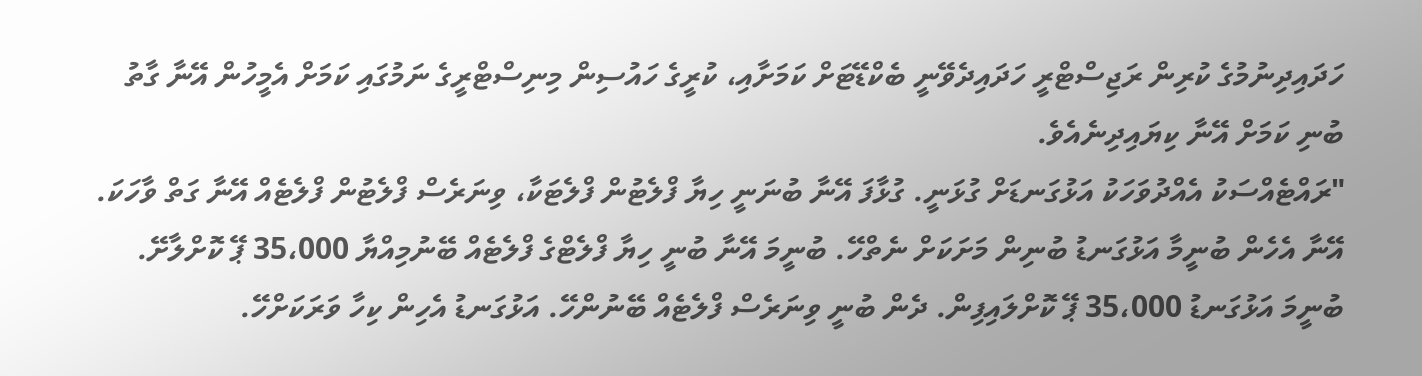ހަދައިދިނުމުގެ ކުރިން ރަޖިސްޓްރީ ހަދައިދެވޭނީ ބެކްޑޭޓަށް ކަމަށާއި، ކުރީގެ ހައުސިން މިނިސްޓްރީގެ ނަމުގައި ކަމަށް އެމީހުން އޭނާ ގާތު ބުނި ކަމަށް އޭނާ ކިޔައިދިނެއެވެ.
"ރައްޓެއްސަކު އެއްދުވަހަކު އަޅުގަނޑަށް ގުޅަނީ. ގުޅާފަ އޭނާ ބުނަނީ ހިޔާ ފްލެޓުން ފްލެޓަކާ، ވިނަރެސް ފްލެޓުން ފްލެޓެއް އޭނާ ގަތް ވާހަކަ. އޭނާ އެހެން ބުނީމާ އަޅުގަނޑު ބުނިން މަށަކަށް ނެތްހޭ. ބުނީމަ އޭނާ ބުނީ ހިޔާ ފްލެޓްގެ ފްލެޓެއް ބޭނުމިއްޔާ 35،000 ޕޭ ކޮށްލާށޭ. ބުނީމަ އަޅުގަނޑު 35،000 ޕޭ ކޮށްލައިފިން. ދެން ބުނީ ވިނަރެސް ފްލެޓެއް ބޭނުންހޭ. އަޅުގަނޑު އެހިން ކިހާ ވަރަކަށްހޭ.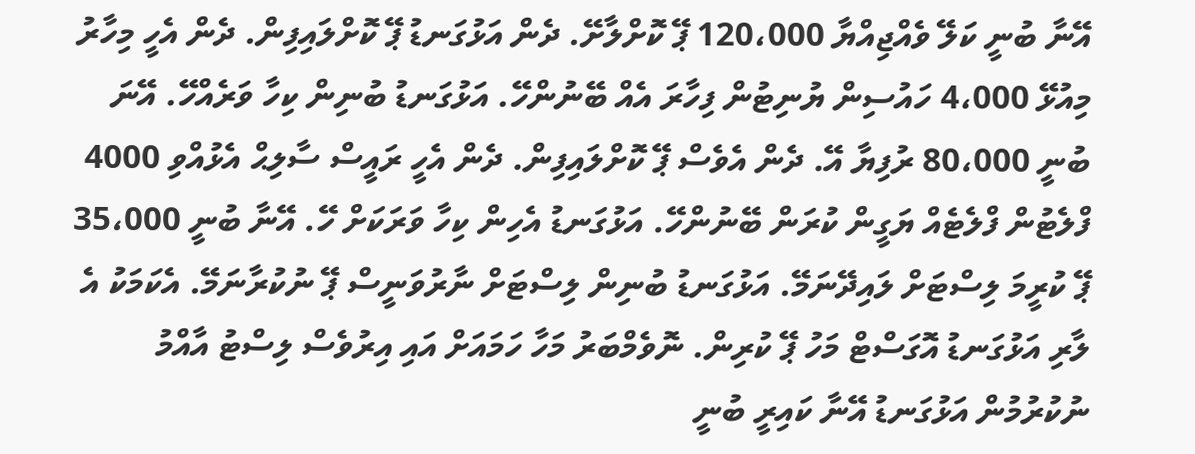އޭނާ ބުނީ ކަލޭ ވެއްޖިއްޔާ 120،000 ޕޭ ކޮށްލާށޭ. ދެން އަޅުގަނޑު ޕޭ ކޮށްލައިފިން. ދެން އެހީ މިހާރު މިއުޅޭ 4،000 ހައުސިން ޔުނިޓުން ފިހާރަ އެއް ބޭނުންހޭ. އަޅުގަނޑު ބުނިން ކިހާ ވަރެއްހޭ. އޭނަ ބުނީ 80،000 ރުފިޔާ އޭ. ދެން އެވެސް ޕޭ ކޮށްލައިފިން. ދެން އެހީ ރައީސް ސާލިޙް އެޅުއްވި 4000 ފްލެޓުން ފްލެޓެއް ޔަގީން ކުރަން ބޭނުންހޭ. އަޅުގަނޑު އެހިން ކިހާ ވަރަކަށް ހޭ. އޭނާ ބުނީ 35،000 ޕޭ ކުރީމަ ލިސްޓަށް ލައިދޭނަމޭ. އަޅުގަނޑު ބުނިން ލިސްޓަށް ނާރުވަނީސް ޕޭ ނުކުރާނަމޭ. އެކަމަކު އެ ލާރި އަޅުގަނޑު އޮގަސްޓް މަހު ޕޭ ކުރިން. ނޮވެމްބަރު މަހާ ހަމައަށް އައި އިރުވެސް ލިސްޓު އާއްމު ނުކުރުމުން އަޅުގަނޑު އޭނާ ކައިރީ ބުނީ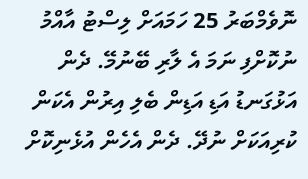ނޮވެމްބަރު 25 ހަމައަށް ލިސްޓު އާއްމު ނުކޮށްފި ނަމަ އެ ލާރި ބޭނުމޭ. ދެން އަޅުގަނޑު އަޑި އަޑިން ބެލި އިރުން އެކަން ކުރިއަކަށް ނުދޭ. ދެން އެހެން އުޅެނިކޮށް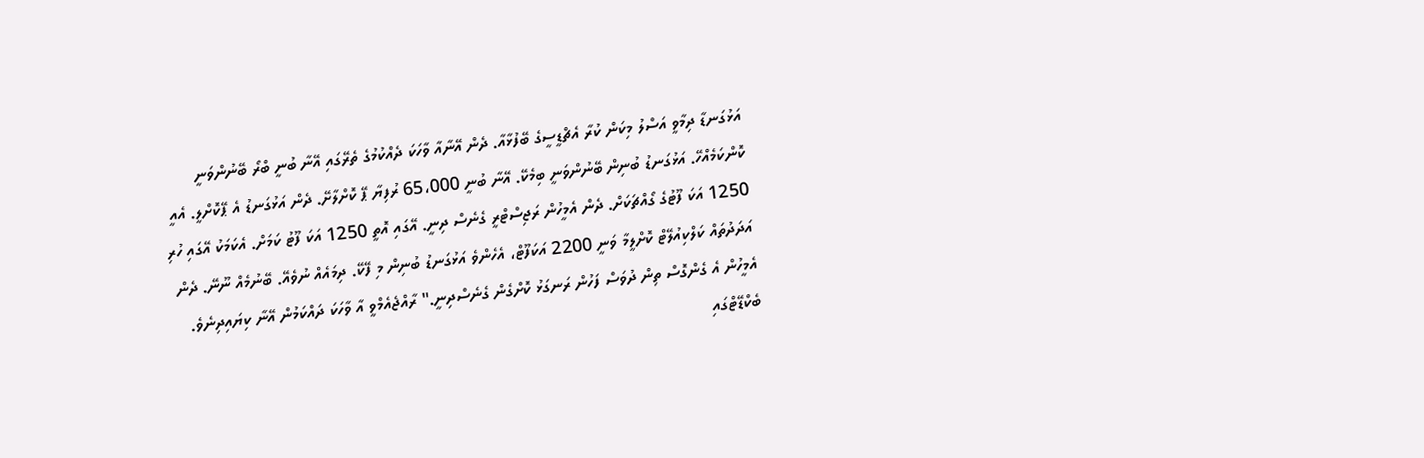އަޅުގަނޑާ ދިމާވީ އަސްލު މިކަން ކުރާ އެޗްޑީސީގެ ބޭފުޅާއާ. ދެން އޭނާއާ ވާހަކަ ދެއްކުމުގެ ތެރޭގައި އޭނާ ބުނީ ބްރޯ ބޭނުންވަނީ ކޮންކަމެއްހޭ. އަޅުގަނޑު ބުނިން ބޭނުންވަނީ ބިމެކޭ. އޭނާ ބުނީ 65،000 ރުފިޔާ ޕޭ ކޮށްލާށޭ. ދެން އަޅުގަނޑު އެ ޕޭކޮށްލީ. އެއީ 1250 އަކަ ފޫޓުގެ ގޯއްޗަކަށް. ދެން އެމީހުން ރަޖިސްޓްރީ ގެނެސް ދިނީ. އޭގައި އޮތީ 1250 އަކަ ފޫޓު ކަމަށް. އެކަމަކު އޭގައި ހުރި އަދަދުތައް ކަލްކިއުލޭޓް ކޮށްލީމާ ވަނީ 2200 އަކަފޫޓް، އެހެންވެ އަޅުގަނޑު ބުނިން މި ފޭކޭ. ދިމައެއް ނުވެއޭ. ބޭނުމެއް ނޫނޭ. ދެން އެމީހުން އެ ގެންގޮސް ތިން ދުވަސް ފަހުން ރަނގަޅު ކޮށްގެން ގެނެސްދިނީ." ރާއްޖެއެމްވީ އާ ވާހަކަ ދައްކަމުން އޭނާ ކިޔައިދިނެވެ.
ބެކްޑޭޓްގައި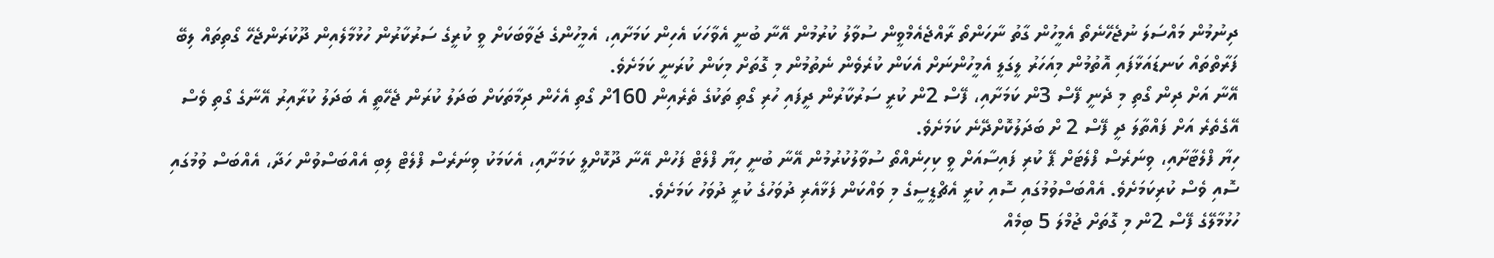ދިނުމުން މައްސަލަ ނުޖެހޭނެތޯ އެމީހުން ގާތު ނާހަންތޯ ރާއްޖެއެމްވީން ސުވާލު ކުރުމުން އޭނާ ބުނީ އެވާހަކަ އެހިން ކަމަށާއި، އެމީހުންގެ ޖަވާބަކަށް ވީ ކުރީގެ ސަރުކާރުން ހުޅުމާލެއިން ދޫކުރަންޖެހޭ ގޯތިތައް ލިބޭ ފަރާތްތައް ކަނޑައަޅާފައި އޮތުމުން މިއަހަރު ލީގަލީ އެމީހުންނަށް އެކަން ކުރެވެން ނެތުމުން މި ގޮތަށް މިކަން ކުރަނީ ކަމަށެވެ.
އޭނާ އަށް ދިން ގޯތި މި ދެނީ ފޭސް 3ން ކަމަށާއި، ފޭސް 2ން ކުރީ ސަރުކާރުން ދީފައި ހުރި ގޯތި ތަކުގެ ތެރެއިން 160ށް ގޯތި އެހެން ދިމާތަކަށް ބަދަލު ކުރަން ޖެހޭތީ އެ ބަދަލު ކުރާއިރު އޭނާގެ ގޯތި ވެސް އޭގެތެރެ އަށް ފައްތާލަ ދީ ފޭސް 2 ށް ބަދަލުކޮށްދޭނެ ކަމަށެވެ.
ހިޔާ ފްލެޓާށާއި، ވިނަރެސް ފްލެޓަށް ޕޭ ކުރި ފައިސާއަށް ވީ ކިހިނެއްތޯ ސުވާލުކުރުމުން އޭނާ ބުނީ ހިޔާ ފްލެޓް ފަހުން އޭނާ ދޫކޮށްލީ ކަމަށާއި، އެކަމަކު ވިނަރެސް ފްލެޓް ލިބި އެއްބަސްވުން ހަދާ، އެއްބަސް ވުމުގައި ސޮއި ވެސް ކުރިކަމަށެވެ. އެއްބަސްވުމުގައި ސޮއި ކުރީ އެޗްޑީސީގެ މި ވައްކަން ފަޅާއެރި ދުވަހުގެ ކުރީ ދުވަހު ކަމަށެވެ.
ހުޅުމާލޭގެ ފޭސް 2ން މި ގޮތަށް ޖުމްލަ 5 ބިމެއް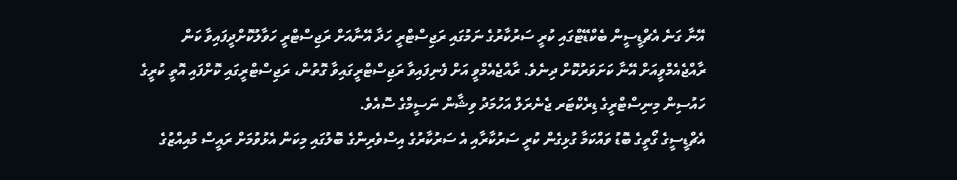އޭނާ ގަނެ އެޗްޑީސީން ބެކްޑޭޓްގައި ކުރީ ސަރުކާރުގެ ނަމުގައި ރަޖިސްޓްރީ ހަދާ އޭނާއަށް ރަޖިސްޓްރީ ހަވާލުކޮށްދީފައިވާ ކަން ރާއްޖެއެމްވީއަށް އޭނާ ކަށަވަރުކޮށް ދިނެވެ. ރާއްޖެއެމްވީ އަށް ފެނިފައިވާ ރަޖިސްޓްރީގައިވާ ގޮތުން، ރަޖިސްޓްރީގައި ކޮށްފައި އޮތީ ކުރީގެ ހައުސިން މިނިސްޓްރީގެ ޑިރެކްޓަރ ޖެނެރަލް އަހުމަދު ވިޝާން ނަސީމްގެ ސޮއެވެ.
އެޗްޑީސީގެ ގޯތީގެ ބޮޑު ވައްކަމާ ގުޅިގެން ކުރީ ސަރުކާރާއި އެ ސަރުކާރުގެ އިސްވެރިންގެ ބޮލުގައި މިކަން އެޅުވުމަށް ރައީސް މުއިއްޒުގެ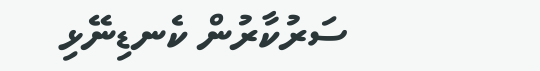ސަރުކާރުން ކެނޑިނޭޅި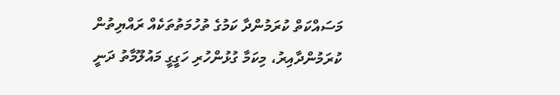މަސައްކަތް ކުރަމުންދާ ކަމުގެ ތުހުމަތުތަކެއް ރައްޔިތުން ކުރަމުންދާއިރު، މިކަމާ ގުޅުންހުރި ހަގީގީ މައުލޫމާތު ދަނީ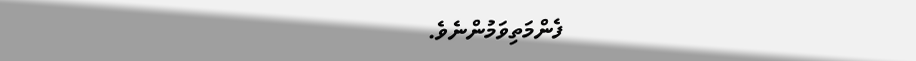ފެންމަތިވަމުންނެވެ.